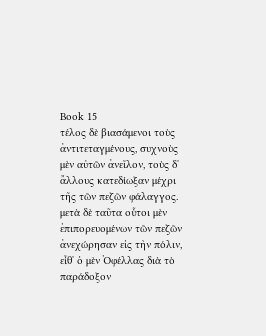Book 15
τέλος δὲ βιασάμενοι τοὺς ἀντιτεταγμένους, συχνοὺς μὲν αὐτῶν ἀνεῖλον, τοὺς δʼ ἄλλους κατεδίωξαν μέχρι τῆς τῶν πεζῶν φάλαγγος. μετὰ δὲ ταῦτα οὗτοι μὲν ἐπιπορευομένων τῶν πεζῶν ἀνεχώρησαν εἰς τὴν πόλιν,
εἶθʼ ὁ μὲν Ὀφέλλας διὰ τὸ παράδοξον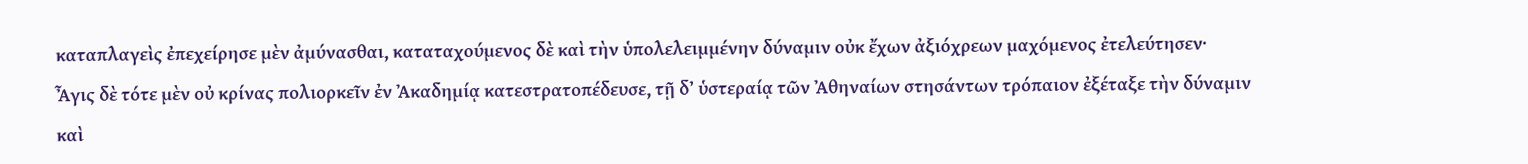καταπλαγεὶς ἐπεχείρησε μὲν ἀμύνασθαι, καταταχούμενος δὲ καὶ τὴν ὑπολελειμμένην δύναμιν οὐκ ἔχων ἀξιόχρεων μαχόμενος ἐτελεύτησεν·
Ἆγις δὲ τότε μὲν οὐ κρίνας πολιορκεῖν ἐν Ἀκαδημίᾳ κατεστρατοπέδευσε, τῇ δʼ ὑστεραίᾳ τῶν Ἀθηναίων στησάντων τρόπαιον ἐξέταξε τὴν δύναμιν καὶ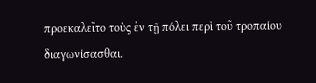προεκαλεῖτο τοὺς ἐν τῇ πόλει περὶ τοῦ τροπαίου διαγωνίσασθαι.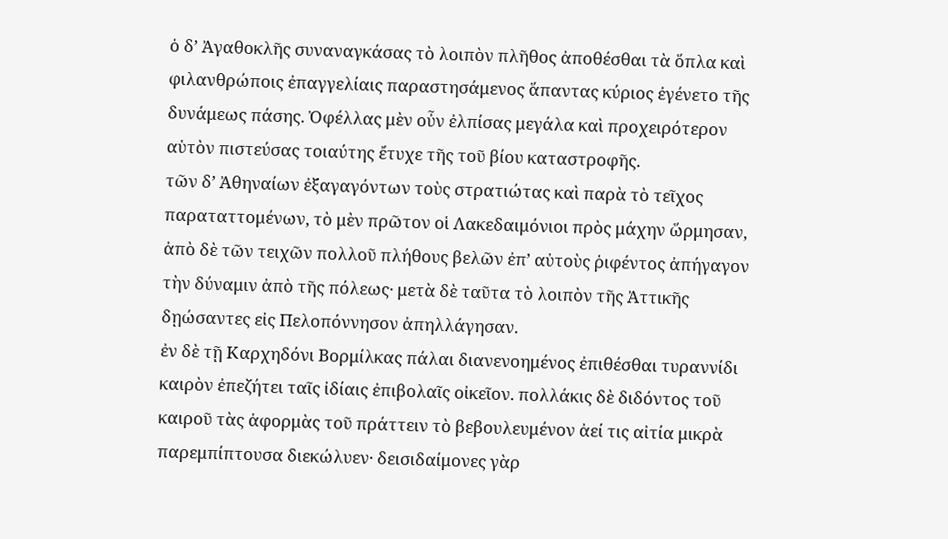ὁ δʼ Ἀγαθοκλῆς συναναγκάσας τὸ λοιπὸν πλῆθος ἀποθέσθαι τὰ ὅπλα καὶ φιλανθρώποις ἐπαγγελίαις παραστησάμενος ἅπαντας κύριος ἐγένετο τῆς δυνάμεως πάσης. Ὀφέλλας μὲν οὖν ἐλπίσας μεγάλα καὶ προχειρότερον αὑτὸν πιστεύσας τοιαύτης ἔτυχε τῆς τοῦ βίου καταστροφῆς.
τῶν δʼ Ἀθηναίων ἐξαγαγόντων τοὺς στρατιώτας καὶ παρὰ τὸ τεῖχος παραταττομένων, τὸ μὲν πρῶτον οἱ Λακεδαιμόνιοι πρὸς μάχην ὥρμησαν, ἀπὸ δὲ τῶν τειχῶν πολλοῦ πλήθους βελῶν ἐπʼ αὐτοὺς ῥιφέντος ἀπήγαγον τὴν δύναμιν ἀπὸ τῆς πόλεως· μετὰ δὲ ταῦτα τὸ λοιπὸν τῆς Ἀττικῆς δῃώσαντες εἰς Πελοπόννησον ἀπηλλάγησαν.
ἐν δὲ τῇ Καρχηδόνι Βορμίλκας πάλαι διανενοημένος ἐπιθέσθαι τυραννίδι καιρὸν ἐπεζήτει ταῖς ἰδίαις ἐπιβολαῖς οἰκεῖον. πολλάκις δὲ διδόντος τοῦ καιροῦ τὰς ἀφορμὰς τοῦ πράττειν τὸ βεβουλευμένον ἀεί τις αἰτία μικρὰ παρεμπίπτουσα διεκώλυεν· δεισιδαίμονες γὰρ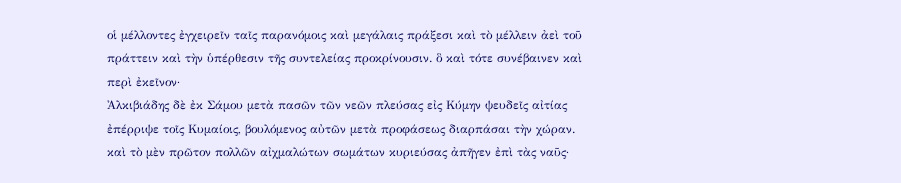οἱ μέλλοντες ἐγχειρεῖν ταῖς παρανόμοις καὶ μεγάλαις πράξεσι καὶ τὸ μέλλειν ἀεὶ τοῦ πράττειν καὶ τὴν ὑπέρθεσιν τῆς συντελείας προκρίνουσιν. ὃ καὶ τότε συνέβαινεν καὶ περὶ ἐκεῖνον·
Ἀλκιβιάδης δὲ ἐκ Σάμου μετὰ πασῶν τῶν νεῶν πλεύσας εἰς Κύμην ψευδεῖς αἰτίας ἐπέρριψε τοῖς Κυμαίοις, βουλόμενος αὐτῶν μετὰ προφάσεως διαρπάσαι τὴν χώραν. καὶ τὸ μὲν πρῶτον πολλῶν αἰχμαλώτων σωμάτων κυριεύσας ἀπῆγεν ἐπὶ τὰς ναῦς·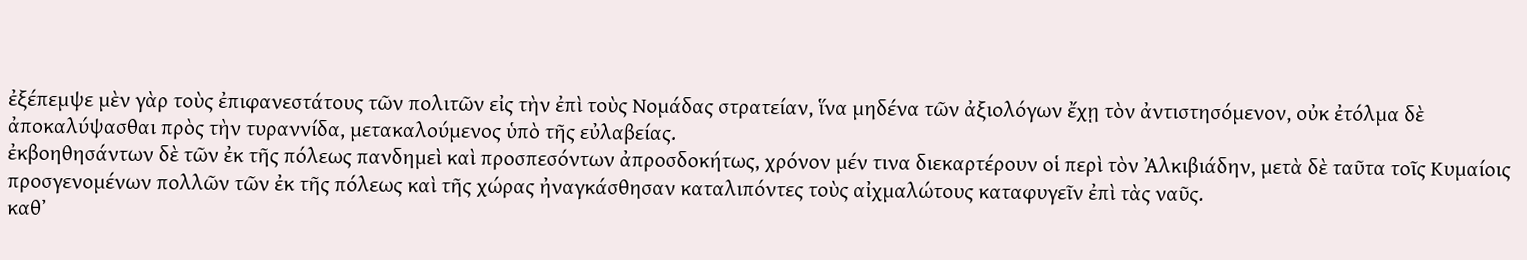ἐξέπεμψε μὲν γὰρ τοὺς ἐπιφανεστάτους τῶν πολιτῶν εἰς τὴν ἐπὶ τοὺς Νομάδας στρατείαν, ἵνα μηδένα τῶν ἀξιολόγων ἔχῃ τὸν ἀντιστησόμενον, οὐκ ἐτόλμα δὲ ἀποκαλύψασθαι πρὸς τὴν τυραννίδα, μετακαλούμενος ὑπὸ τῆς εὐλαβείας.
ἐκβοηθησάντων δὲ τῶν ἐκ τῆς πόλεως πανδημεὶ καὶ προσπεσόντων ἀπροσδοκήτως, χρόνον μέν τινα διεκαρτέρουν οἱ περὶ τὸν Ἀλκιβιάδην, μετὰ δὲ ταῦτα τοῖς Κυμαίοις προσγενομένων πολλῶν τῶν ἐκ τῆς πόλεως καὶ τῆς χώρας ἠναγκάσθησαν καταλιπόντες τοὺς αἰχμαλώτους καταφυγεῖν ἐπὶ τὰς ναῦς.
καθʼ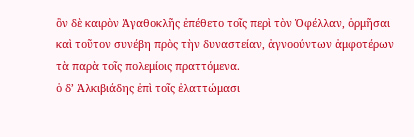ὃν δὲ καιρὸν Ἀγαθοκλῆς ἐπέθετο τοῖς περὶ τὸν Ὀφέλλαν, ὁρμῆσαι καὶ τοῦτον συνέβη πρὸς τὴν δυναστείαν, ἀγνοούντων ἀμφοτέρων τὰ παρὰ τοῖς πολεμίοις πραττόμενα.
ὁ δʼ Ἀλκιβιάδης ἐπὶ τοῖς ἐλαττώμασι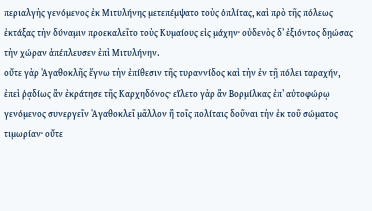περιαλγὴς γενόμενος ἐκ Μιτυλήνης μετεπέμψατο τοὺς ὁπλίτας, καὶ πρὸ τῆς πόλεως ἐκτάξας τὴν δύναμιν προεκαλεῖτο τοὺς Κυμαίους εἰς μάχην· οὐδενὸς δʼ ἐξιόντος δῃώσας τὴν χώραν ἀπέπλευσεν ἐπὶ Μιτυλήνην.
οὔτε γὰρ Ἀγαθοκλῆς ἔγνω τὴν ἐπίθεσιν τῆς τυραννίδος καὶ τὴν ἐν τῇ πόλει ταραχήν, ἐπεὶ ῥᾳδίως ἂν ἐκράτησε τῆς Καρχηδόνος· εἵλετο γὰρ ἂν Βορμίλκας ἐπʼ αὐτοφώρῳ γενόμενος συνεργεῖν Ἀγαθοκλεῖ μᾶλλον ἢ τοῖς πολίταις δοῦναι τὴν ἐκ τοῦ σώματος τιμωρίαν· οὔτε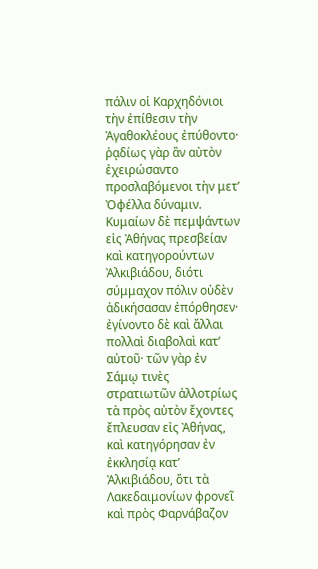πάλιν οἱ Καρχηδόνιοι τὴν ἐπίθεσιν τὴν Ἀγαθοκλέους ἐπύθοντο· ῥᾳδίως γὰρ ἂν αὐτὸν ἐχειρώσαντο προσλαβόμενοι τὴν μετʼ Ὀφέλλα δύναμιν.
Κυμαίων δὲ πεμψάντων εἰς Ἀθήνας πρεσβείαν καὶ κατηγορούντων Ἀλκιβιάδου, διότι σύμμαχον πόλιν οὐδὲν ἀδικήσασαν ἐπόρθησεν· ἐγίνοντο δὲ καὶ ἄλλαι πολλαὶ διαβολαὶ κατʼ αὐτοῦ· τῶν γὰρ ἐν Σάμῳ τινὲς στρατιωτῶν ἀλλοτρίως τὰ πρὸς αὐτὸν ἔχοντες ἔπλευσαν εἰς Ἀθήνας, καὶ κατηγόρησαν ἐν ἐκκλησίᾳ κατʼ Ἀλκιβιάδου, ὅτι τὰ Λακεδαιμονίων φρονεῖ καὶ πρὸς Φαρνάβαζον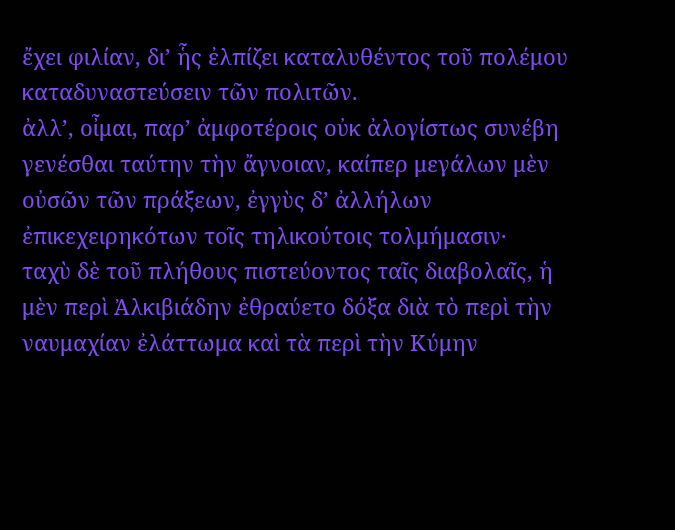ἔχει φιλίαν, διʼ ἧς ἐλπίζει καταλυθέντος τοῦ πολέμου καταδυναστεύσειν τῶν πολιτῶν.
ἀλλʼ, οἶμαι, παρʼ ἀμφοτέροις οὐκ ἀλογίστως συνέβη γενέσθαι ταύτην τὴν ἄγνοιαν, καίπερ μεγάλων μὲν οὐσῶν τῶν πράξεων, ἐγγὺς δʼ ἀλλήλων ἐπικεχειρηκότων τοῖς τηλικούτοις τολμήμασιν·
ταχὺ δὲ τοῦ πλήθους πιστεύοντος ταῖς διαβολαῖς, ἡ μὲν περὶ Ἀλκιβιάδην ἐθραύετο δόξα διὰ τὸ περὶ τὴν ναυμαχίαν ἐλάττωμα καὶ τὰ περὶ τὴν Κύμην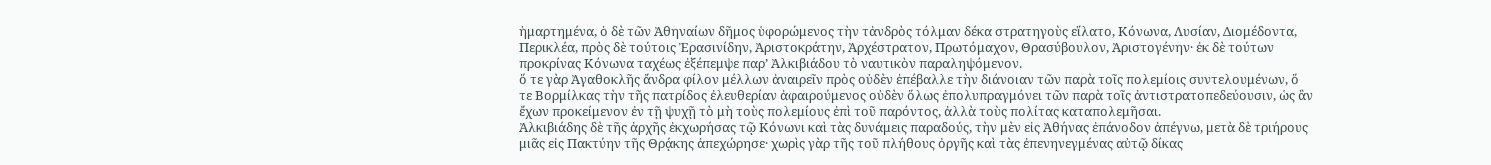ἡμαρτημένα, ὁ δὲ τῶν Ἀθηναίων δῆμος ὑφορώμενος τὴν τἀνδρὸς τόλμαν δέκα στρατηγοὺς εἵλατο, Κόνωνα, Λυσίαν, Διομέδοντα, Περικλέα, πρὸς δὲ τούτοις Ἐρασινίδην, Ἀριστοκράτην, Ἀρχέστρατον, Πρωτόμαχον, Θρασύβουλον, Ἀριστογένην· ἐκ δὲ τούτων προκρίνας Κόνωνα ταχέως ἐξέπεμψε παρʼ Ἀλκιβιάδου τὸ ναυτικὸν παραληψόμενον.
ὅ τε γὰρ Ἀγαθοκλῆς ἄνδρα φίλον μέλλων ἀναιρεῖν πρὸς οὐδὲν ἐπέβαλλε τὴν διάνοιαν τῶν παρὰ τοῖς πολεμίοις συντελουμένων, ὅ τε Βορμίλκας τὴν τῆς πατρίδος ἐλευθερίαν ἀφαιρούμενος οὐδὲν ὅλως ἐπολυπραγμόνει τῶν παρὰ τοῖς ἀντιστρατοπεδεύουσιν, ὡς ἂν ἔχων προκείμενον ἐν τῇ ψυχῇ τὸ μὴ τοὺς πολεμίους ἐπὶ τοῦ παρόντος, ἀλλὰ τοὺς πολίτας καταπολεμῆσαι.
Ἀλκιβιάδης δὲ τῆς ἀρχῆς ἐκχωρήσας τῷ Κόνωνι καὶ τὰς δυνάμεις παραδούς, τὴν μὲν εἰς Ἀθήνας ἐπάνοδον ἀπέγνω, μετὰ δὲ τριήρους μιᾶς εἰς Πακτύην τῆς Θρᾴκης ἀπεχώρησε· χωρὶς γὰρ τῆς τοῦ πλήθους ὀργῆς καὶ τὰς ἐπενηνεγμένας αὐτῷ δίκας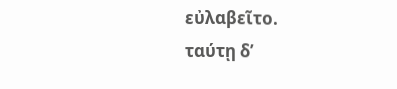εὐλαβεῖτο.
ταύτῃ δʼ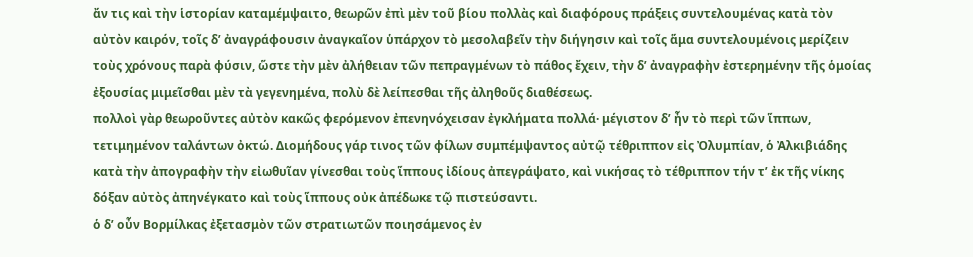ἄν τις καὶ τὴν ἱστορίαν καταμέμψαιτο, θεωρῶν ἐπὶ μὲν τοῦ βίου πολλὰς καὶ διαφόρους πράξεις συντελουμένας κατὰ τὸν αὐτὸν καιρόν, τοῖς δʼ ἀναγράφουσιν ἀναγκαῖον ὑπάρχον τὸ μεσολαβεῖν τὴν διήγησιν καὶ τοῖς ἅμα συντελουμένοις μερίζειν τοὺς χρόνους παρὰ φύσιν, ὥστε τὴν μὲν ἀλήθειαν τῶν πεπραγμένων τὸ πάθος ἔχειν, τὴν δʼ ἀναγραφὴν ἐστερημένην τῆς ὁμοίας ἐξουσίας μιμεῖσθαι μὲν τὰ γεγενημένα, πολὺ δὲ λείπεσθαι τῆς ἀληθοῦς διαθέσεως.
πολλοὶ γὰρ θεωροῦντες αὐτὸν κακῶς φερόμενον ἐπενηνόχεισαν ἐγκλήματα πολλά· μέγιστον δʼ ἦν τὸ περὶ τῶν ἵππων, τετιμημένον ταλάντων ὀκτώ. Διομήδους γάρ τινος τῶν φίλων συμπέμψαντος αὐτῷ τέθριππον εἰς Ὀλυμπίαν, ὁ Ἀλκιβιάδης κατὰ τὴν ἀπογραφὴν τὴν εἰωθυῖαν γίνεσθαι τοὺς ἵππους ἰδίους ἀπεγράψατο, καὶ νικήσας τὸ τέθριππον τήν τʼ ἐκ τῆς νίκης δόξαν αὐτὸς ἀπηνέγκατο καὶ τοὺς ἵππους οὐκ ἀπέδωκε τῷ πιστεύσαντι.
ὁ δʼ οὖν Βορμίλκας ἐξετασμὸν τῶν στρατιωτῶν ποιησάμενος ἐν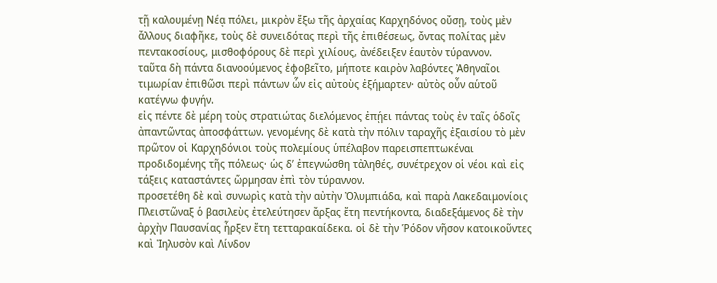τῇ καλουμένῃ Νέᾳ πόλει, μικρὸν ἔξω τῆς ἀρχαίας Καρχηδόνος οὔσῃ, τοὺς μὲν ἄλλους διαφῆκε, τοὺς δὲ συνειδότας περὶ τῆς ἐπιθέσεως, ὄντας πολίτας μὲν πεντακοσίους, μισθοφόρους δὲ περὶ χιλίους, ἀνέδειξεν ἑαυτὸν τύραννον.
ταῦτα δὴ πάντα διανοούμενος ἐφοβεῖτο, μήποτε καιρὸν λαβόντες Ἀθηναῖοι τιμωρίαν ἐπιθῶσι περὶ πάντων ὧν εἰς αὐτοὺς ἐξήμαρτεν· αὐτὸς οὖν αὑτοῦ κατέγνω φυγήν.
εἰς πέντε δὲ μέρη τοὺς στρατιώτας διελόμενος ἐπῄει πάντας τοὺς ἐν ταῖς ὁδοῖς ἀπαντῶντας ἀποσφάττων. γενομένης δὲ κατὰ τὴν πόλιν ταραχῆς ἐξαισίου τὸ μὲν πρῶτον οἱ Καρχηδόνιοι τοὺς πολεμίους ὑπέλαβον παρεισπεπτωκέναι προδιδομένης τῆς πόλεως· ὡς δʼ ἐπεγνώσθη τἀληθές, συνέτρεχον οἱ νέοι καὶ εἰς τάξεις καταστάντες ὥρμησαν ἐπὶ τὸν τύραννον.
προσετέθη δὲ καὶ συνωρὶς κατὰ τὴν αὐτὴν Ὀλυμπιάδα, καὶ παρὰ Λακεδαιμονίοις Πλειστῶναξ ὁ βασιλεὺς ἐτελεύτησεν ἄρξας ἔτη πεντήκοντα, διαδεξάμενος δὲ τὴν ἀρχὴν Παυσανίας ἦρξεν ἔτη τετταρακαίδεκα. οἱ δὲ τὴν Ῥόδον νῆσον κατοικοῦντες καὶ Ἰηλυσὸν καὶ Λίνδον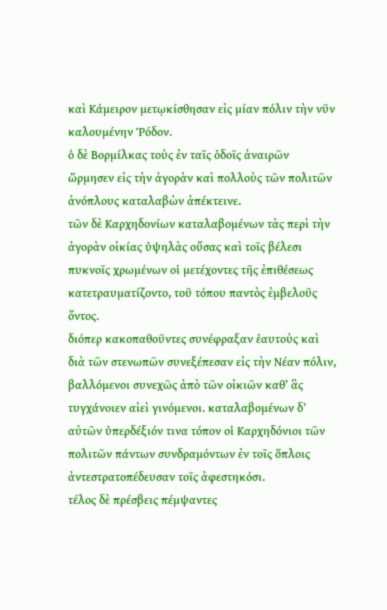καὶ Κάμειρον μετῳκίσθησαν εἰς μίαν πόλιν τὴν νῦν καλουμένην Ῥόδον.
ὁ δὲ Βορμίλκας τοὺς ἐν ταῖς ὁδοῖς ἀναιρῶν ὥρμησεν εἰς τὴν ἀγορὰν καὶ πολλοὺς τῶν πολιτῶν ἀνόπλους καταλαβὼν ἀπέκτεινε.
τῶν δὲ Καρχηδονίων καταλαβομένων τὰς περὶ τὴν ἀγορὰν οἰκίας ὑψηλὰς οὔσας καὶ τοῖς βέλεσι πυκνοῖς χρωμένων οἱ μετέχοντες τῆς ἐπιθέσεως κατετραυματίζοντο, τοῦ τόπου παντὸς ἐμβελοῦς ὄντος.
διόπερ κακοπαθοῦντες συνέφραξαν ἑαυτοὺς καὶ διὰ τῶν στενωπῶν συνεξέπεσαν εἰς τὴν Νέαν πόλιν, βαλλόμενοι συνεχῶς ἀπὸ τῶν οἰκιῶν καθʼ ἃς τυγχάνοιεν αἰεὶ γινόμενοι. καταλαβομένων δʼ αὐτῶν ὑπερδέξιόν τινα τόπον οἱ Καρχηδόνιοι τῶν πολιτῶν πάντων συνδραμόντων ἐν τοῖς ὅπλοις ἀντεστρατοπέδευσαν τοῖς ἀφεστηκόσι.
τέλος δὲ πρέσβεις πέμψαντες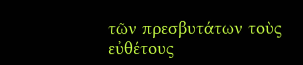τῶν πρεσβυτάτων τοὺς εὐθέτους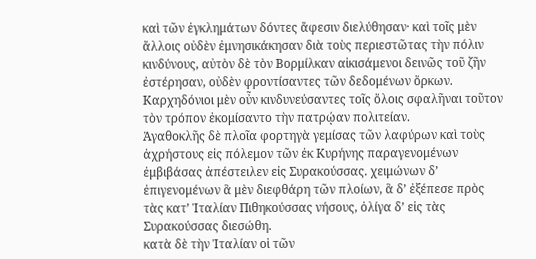καὶ τῶν ἐγκλημάτων δόντες ἄφεσιν διελύθησαν· καὶ τοῖς μὲν ἄλλοις οὐδὲν ἐμνησικάκησαν διὰ τοὺς περιεστῶτας τὴν πόλιν κινδύνους, αὐτὸν δὲ τὸν Βορμίλκαν αἰκισάμενοι δεινῶς τοῦ ζῆν ἐστέρησαν, οὐδὲν φροντίσαντες τῶν δεδομένων ὅρκων. Καρχηδόνιοι μὲν οὖν κινδυνεύσαντες τοῖς ὅλοις σφαλῆναι τοῦτον τὸν τρόπον ἐκομίσαντο τὴν πατρῴαν πολιτείαν.
Ἀγαθοκλῆς δὲ πλοῖα φορτηγὰ γεμίσας τῶν λαφύρων καὶ τοὺς ἀχρήστους εἰς πόλεμον τῶν ἐκ Κυρήνης παραγενομένων ἐμβιβάσας ἀπέστειλεν εἰς Συρακούσσας. χειμώνων δʼ ἐπιγενομένων ἃ μὲν διεφθάρη τῶν πλοίων, ἃ δʼ ἐξέπεσε πρὸς τὰς κατʼ Ἰταλίαν Πιθηκούσσας νήσους, ὀλίγα δʼ εἰς τὰς Συρακούσσας διεσώθη.
κατὰ δὲ τὴν Ἰταλίαν οἱ τῶν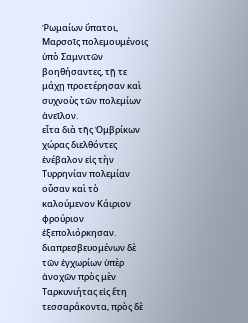Ῥωμαίων ὕπατοι, Μαρσοῖς πολεμουμένοις ὑπὸ Σαμνιτῶν βοηθήσαντες, τῇ τε μάχῃ προετέρησαν καὶ συχνοὺς τῶν πολεμίων ἀνεῖλον.
εἶτα διὰ τῆς Ὀμβρίκων χώρας διελθόντες ἐνέβαλον εἰς τὴν Τυρρηνίαν πολεμίαν οὖσαν καὶ τὸ καλούμενον Κάιριον φρούριον ἐξεπολιόρκησαν. διαπρεσβευομένων δὲ τῶν ἐγχωρίων ὑπὲρ ἀνοχῶν πρὸς μὲν Ταρκυνιήτας εἰς ἔτη τεσσαράκοντα, πρὸς δὲ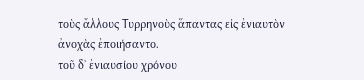τοὺς ἄλλους Τυρρηνοὺς ἅπαντας εἰς ἐνιαυτὸν ἀνοχὰς ἐποιήσαντο.
τοῦ δʼ ἐνιαυσίου χρόνου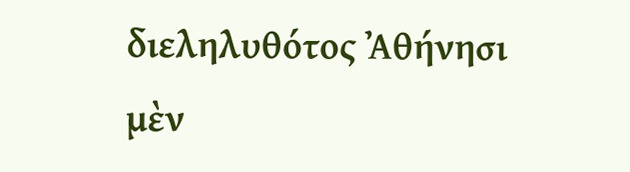διεληλυθότος Ἀθήνησι μὲν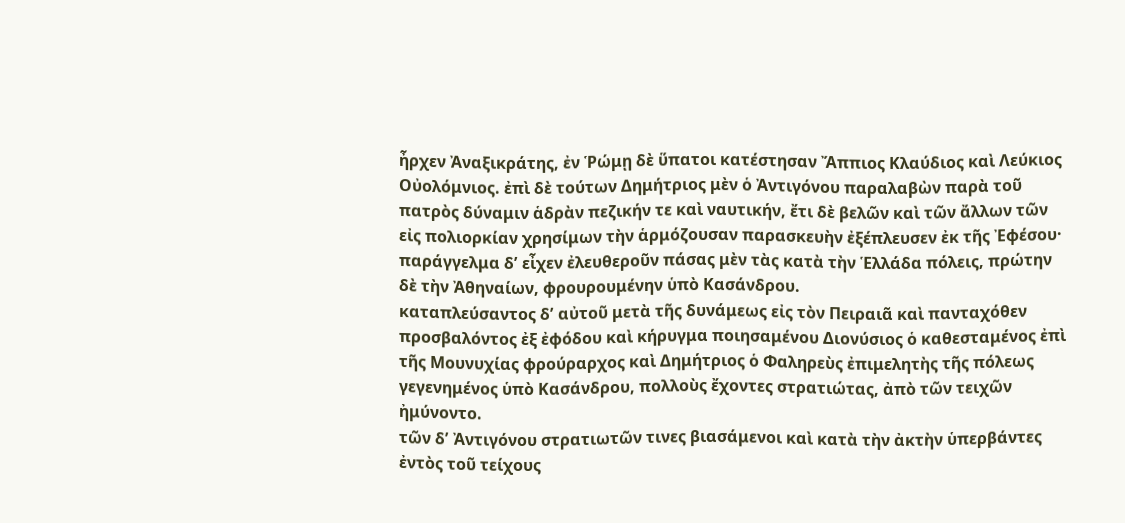ἦρχεν Ἀναξικράτης, ἐν Ῥώμῃ δὲ ὕπατοι κατέστησαν Ἄππιος Κλαύδιος καὶ Λεύκιος Οὐολόμνιος. ἐπὶ δὲ τούτων Δημήτριος μὲν ὁ Ἀντιγόνου παραλαβὼν παρὰ τοῦ πατρὸς δύναμιν ἁδρὰν πεζικήν τε καὶ ναυτικήν, ἔτι δὲ βελῶν καὶ τῶν ἄλλων τῶν εἰς πολιορκίαν χρησίμων τὴν ἁρμόζουσαν παρασκευὴν ἐξέπλευσεν ἐκ τῆς Ἐφέσου· παράγγελμα δʼ εἶχεν ἐλευθεροῦν πάσας μὲν τὰς κατὰ τὴν Ἑλλάδα πόλεις, πρώτην δὲ τὴν Ἀθηναίων, φρουρουμένην ὑπὸ Κασάνδρου.
καταπλεύσαντος δʼ αὐτοῦ μετὰ τῆς δυνάμεως εἰς τὸν Πειραιᾶ καὶ πανταχόθεν προσβαλόντος ἐξ ἐφόδου καὶ κήρυγμα ποιησαμένου Διονύσιος ὁ καθεσταμένος ἐπὶ τῆς Μουνυχίας φρούραρχος καὶ Δημήτριος ὁ Φαληρεὺς ἐπιμελητὴς τῆς πόλεως γεγενημένος ὑπὸ Κασάνδρου, πολλοὺς ἔχοντες στρατιώτας, ἀπὸ τῶν τειχῶν ἠμύνοντο.
τῶν δʼ Ἀντιγόνου στρατιωτῶν τινες βιασάμενοι καὶ κατὰ τὴν ἀκτὴν ὑπερβάντες ἐντὸς τοῦ τείχους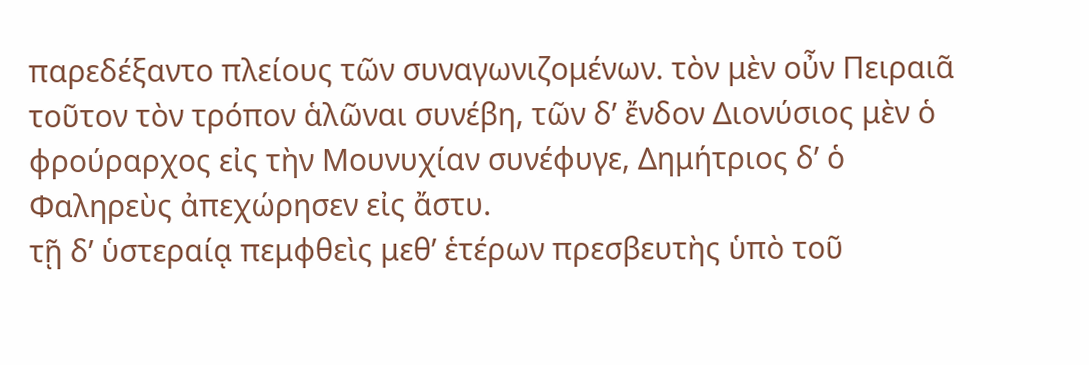παρεδέξαντο πλείους τῶν συναγωνιζομένων. τὸν μὲν οὖν Πειραιᾶ τοῦτον τὸν τρόπον ἁλῶναι συνέβη, τῶν δʼ ἔνδον Διονύσιος μὲν ὁ φρούραρχος εἰς τὴν Μουνυχίαν συνέφυγε, Δημήτριος δʼ ὁ Φαληρεὺς ἀπεχώρησεν εἰς ἄστυ.
τῇ δʼ ὑστεραίᾳ πεμφθεὶς μεθʼ ἑτέρων πρεσβευτὴς ὑπὸ τοῦ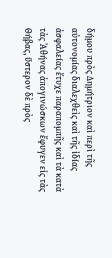δήμου πρὸς Δημήτριον καὶ περὶ τῆς αὐτονομίας διαλεχθεὶς καὶ τῆς ἰδίας ἀσφαλείας ἔτυχε παραπομπῆς καὶ τὰ κατὰ τὰς Ἀθήνας ἀπογινώσκων ἔφυγεν εἰς τὰς Θήβας, ὕστερον δὲ πρὸς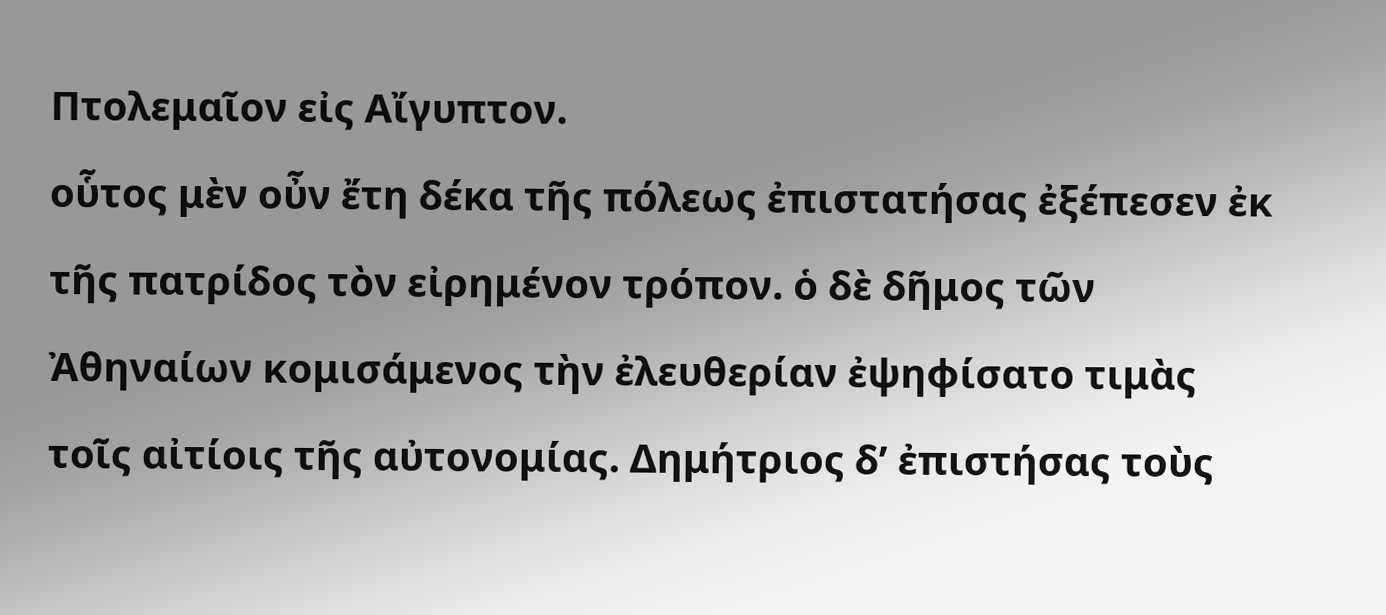Πτολεμαῖον εἰς Αἴγυπτον.
οὗτος μὲν οὖν ἔτη δέκα τῆς πόλεως ἐπιστατήσας ἐξέπεσεν ἐκ τῆς πατρίδος τὸν εἰρημένον τρόπον. ὁ δὲ δῆμος τῶν Ἀθηναίων κομισάμενος τὴν ἐλευθερίαν ἐψηφίσατο τιμὰς τοῖς αἰτίοις τῆς αὐτονομίας. Δημήτριος δʼ ἐπιστήσας τοὺς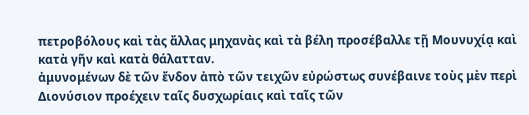πετροβόλους καὶ τὰς ἄλλας μηχανὰς καὶ τὰ βέλη προσέβαλλε τῇ Μουνυχίᾳ καὶ κατὰ γῆν καὶ κατὰ θάλατταν.
ἀμυνομένων δὲ τῶν ἔνδον ἀπὸ τῶν τειχῶν εὐρώστως συνέβαινε τοὺς μὲν περὶ Διονύσιον προέχειν ταῖς δυσχωρίαις καὶ ταῖς τῶν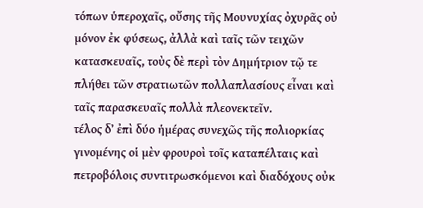τόπων ὑπεροχαῖς, οὔσης τῆς Μουνυχίας ὀχυρᾶς οὐ μόνον ἐκ φύσεως, ἀλλὰ καὶ ταῖς τῶν τειχῶν κατασκευαῖς, τοὺς δὲ περὶ τὸν Δημήτριον τῷ τε πλήθει τῶν στρατιωτῶν πολλαπλασίους εἶναι καὶ ταῖς παρασκευαῖς πολλὰ πλεονεκτεῖν.
τέλος δʼ ἐπὶ δύο ἡμέρας συνεχῶς τῆς πολιορκίας γινομένης οἱ μὲν φρουροὶ τοῖς καταπέλταις καὶ πετροβόλοις συντιτρωσκόμενοι καὶ διαδόχους οὐκ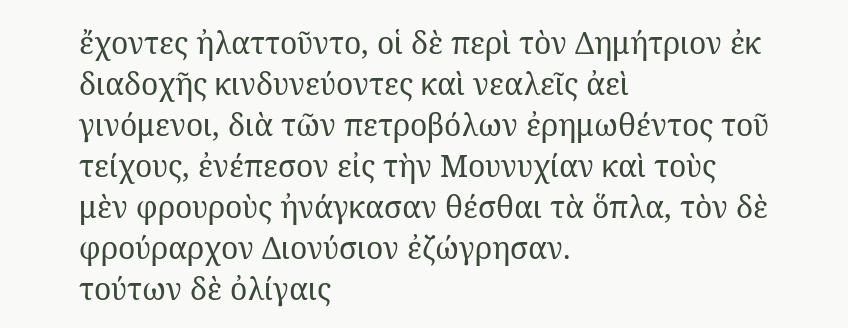ἔχοντες ἠλαττοῦντο, οἱ δὲ περὶ τὸν Δημήτριον ἐκ διαδοχῆς κινδυνεύοντες καὶ νεαλεῖς ἀεὶ γινόμενοι, διὰ τῶν πετροβόλων ἐρημωθέντος τοῦ τείχους, ἐνέπεσον εἰς τὴν Μουνυχίαν καὶ τοὺς μὲν φρουροὺς ἠνάγκασαν θέσθαι τὰ ὅπλα, τὸν δὲ φρούραρχον Διονύσιον ἐζώγρησαν.
τούτων δὲ ὀλίγαις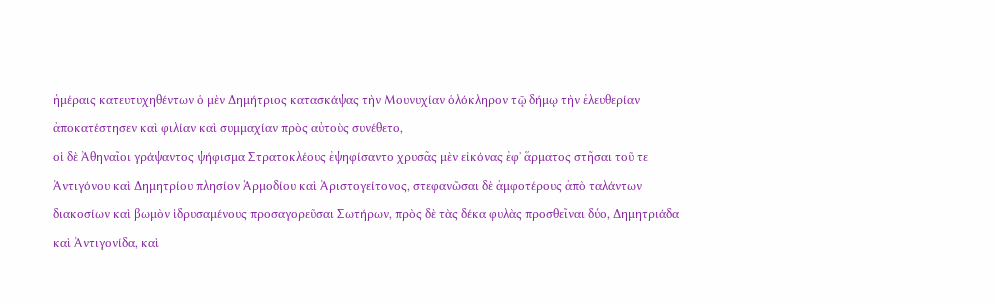ἡμέραις κατευτυχηθέντων ὁ μὲν Δημήτριος κατασκάψας τὴν Μουνυχίαν ὁλόκληρον τῷ δήμῳ τὴν ἐλευθερίαν ἀποκατέστησεν καὶ φιλίαν καὶ συμμαχίαν πρὸς αὐτοὺς συνέθετο,
οἱ δὲ Ἀθηναῖοι γράψαντος ψήφισμα Στρατοκλέους ἐψηφίσαντο χρυσᾶς μὲν εἰκόνας ἐφʼ ἅρματος στῆσαι τοῦ τε Ἀντιγόνου καὶ Δημητρίου πλησίον Ἁρμοδίου καὶ Ἀριστογείτονος, στεφανῶσαι δὲ ἀμφοτέρους ἀπὸ ταλάντων διακοσίων καὶ βωμὸν ἱδρυσαμένους προσαγορεῦσαι Σωτήρων, πρὸς δὲ τὰς δέκα φυλὰς προσθεῖναι δύο, Δημητριάδα καὶ Ἀντιγονίδα, καὶ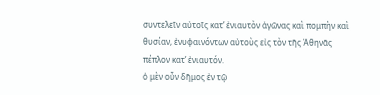συντελεῖν αὐτοῖς κατʼ ἐνιαυτὸν ἀγῶνας καὶ πομπὴν καὶ θυσίαν, ἐνυφαινόντων αὐτοὺς εἰς τὸν τῆς Ἀθηνᾶς πέπλον κατʼ ἐνιαυτόν.
ὁ μὲν οὖν δῆμος ἐν τῷ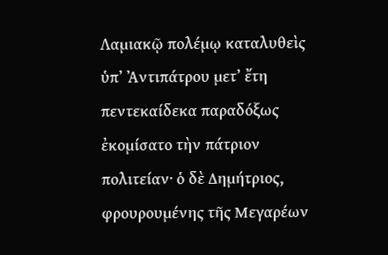Λαμιακῷ πολέμῳ καταλυθεὶς ὑπʼ Ἀντιπάτρου μετʼ ἔτη πεντεκαίδεκα παραδόξως ἐκομίσατο τὴν πάτριον πολιτείαν· ὁ δὲ Δημήτριος, φρουρουμένης τῆς Μεγαρέων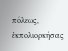πόλεως, ἐκπολιορκήσας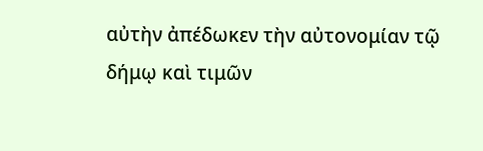αὐτὴν ἀπέδωκεν τὴν αὐτονομίαν τῷ δήμῳ καὶ τιμῶν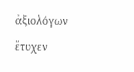ἀξιολόγων ἔτυχεν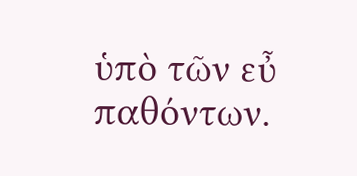ὑπὸ τῶν εὖ παθόντων.